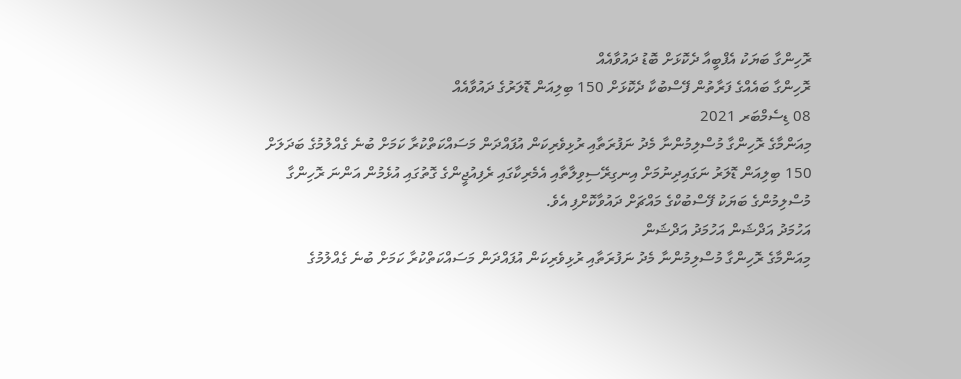ރޮހިންގާ ބަޔަކު އެފްބީއާ ދެކޮޅަށް ބޮޑު ދައުވާއެއް
ރޮހިންގާ ބައެއްގެ ފަރާތުން ފޭސްބުކާ ދެކޮޅަށް 150 ބިލިއަން ޑޮލަރުގެ ދައުވާއެއް
08 ޑިސެމްބަރ 2021
މިއަންމާގެ ރޮހިންގާ މުސްލިމުންނާ މެދު ނަފުރަތާއި ރުޅިވެރިކަން އުފައްދަން މަސައްކަތްކުރާ ކަމަށް ބުނެ ގެއްލުމުގެ ބަދަލަށް 150 ބިލިއަން ޑޮލަރު ނަގައިދިނުމަށް އިނގިރޭސިވިލާތާއި އެމެރިކާގައި ރެފިއުޖީންގެ ގޮތުގައި އުޅެމުން އަންނަ ރޮހިންގާ މުސްލިމުންގެ ބަޔަކު ފޭސްބުކްގެ މައްޗަށް ދައުވާކޮށްފި އެވެ.
އަހުމަދު އަދްޝަން އަހުމަދު އަދްޝަން
މިއަންމާގެ ރޮހިންގާ މުސްލިމުންނާ މެދު ނަފުރަތާއި ރުޅިވެރިކަން އުފައްދަން މަސައްކަތްކުރާ ކަމަށް ބުނެ ގެއްލުމުގެ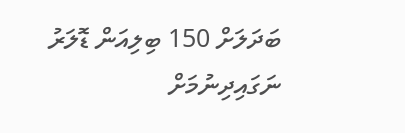ބަދަލަށް 150 ބިލިއަން ޑޮލަރު ނަގައިދިނުމަށް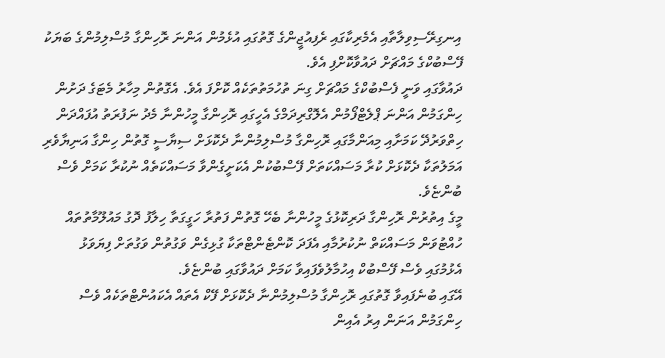އިނގިރޭސިވިލާތާއި އެމެރިކާގައި ރެފިއުޖީންގެ ގޮތުގައި އުޅެމުން އަންނަ ރޮހިންގާ މުސްލިމުންގެ ބަޔަކު ފޭސްބުކްގެ މައްޗަށް ދައުވާކޮށްފި އެވެ.
ދައުވާގައި ވަނީ ފެސްބުކްގެ މައްޗަށް ގިނަ ތުހުމަތުތަކެއް ކޮށްފަ އެވެ. އެގޮތުން މިހާރު މެޓަގެ ދަށުން ހިންގަމުން އަންނަ ޕްލެޓްފޯމުން އެލޮގްރިދަމްގެ އެހީގައި ރޮހިންގާ މީހުންނާ މެދު ނަފުރަތު އުފައްދަން ހިތްވަރުދޭ ކަމަށާއި މިއަންމާގައި ރޮހިންގާ މުސްލިމުންނާ ދެކޮޅަށް ސިޔާސީ ގޮތުން ހިންގާ އަނިޔާވެރި އަމަލުތަކާ ދެކޮޅަށް ކުރާ މަސައްކަތަށް ފޭސްބުކުން އެކަށީގެންވާ މަސައްކަތެއް ނުކުރާ ކަމަށް ވެސް ބުންޏެވެ.
މީގެ އިތުރުން ރޮހިންގާ ދަރިކޮޅުގެ މީހުންނާ ބެހޭ ގޮތުން ފަތުރާ ހަގީގަތާ ހިލާފު ދޮގު މައުލޫމާތުތައް ހުއްޓުވަން މަސައްކަތް ނުކުރުމާއި އެފަދަ ކޮންޓެންޓްތަކާ ގުޅިގެން ވަގުތުން ވަގުތަށް ފިޔަވަޅު އެޅުމުގައި ވެސް ފޭސްބުކް އިހުމާލުވެފައިވާ ކަމަށް ދައުވާގައި ބުންޏެވެ.
އޭގައި ބުނެފައިވާ ގޮތުގައި ރޮހިންގާ މުސްލިމުންނާ ދެކޮޅަށް ފޭކް އެތައް އެކައުންޓްތަކެއް ވެސް ހިންގަމުން އަނަން އިރު އެއިން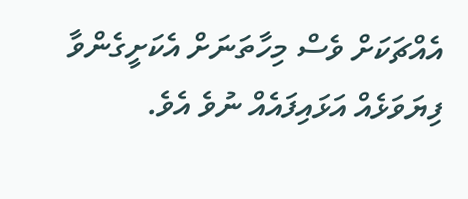އެއްޗަކަށް ވެސް މިހާތަނަށް އެކަށީގެންވާ ފިޔަވަޅެއް އަޅައިފައެއް ނުވެ އެވެ.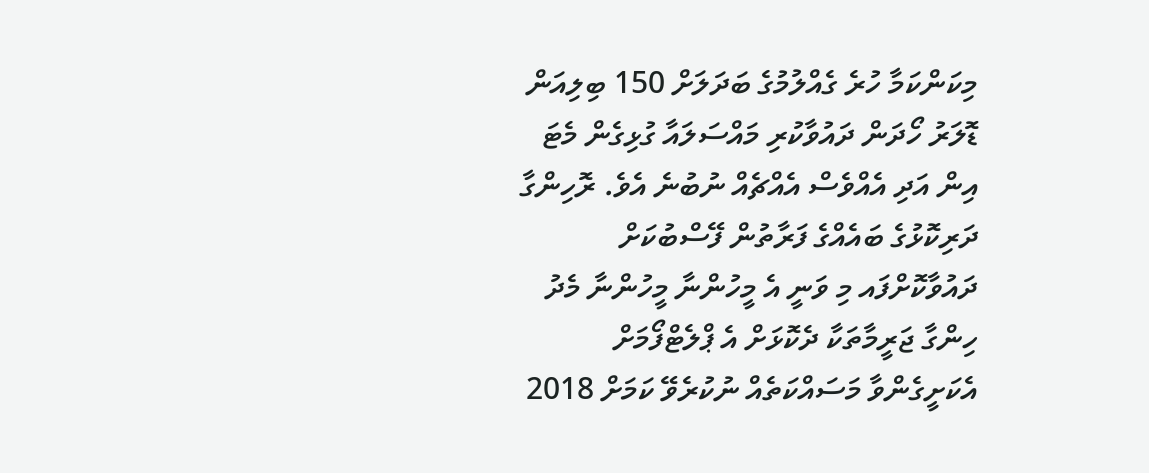މިކަންކަމާ ހުރެ ގެއްލުމުގެ ބަދަލަށް 150 ބިލިއަން ޑޮލަރު ހޯދަން ދައުވާކުރި މައްސަލައާ ގުޅިގެން މެޓަ އިން އަދި އެއްވެސް އެއްޗެއް ނުބުނެ އެވެ. ރޮހިންގާ ދަރިކޮޅުގެ ބައެއްގެ ފަރާތުން ފޭސްބުކަށް ދައުވާކޮށްފައ މި ވަނީ އެ މީހުންނާ މީހުންނާ މެދު ހިންގާ ޖަރީމާތަކާ ދެކޮޅަށް އެ ޕްލެޓްފޯމަށް އެކަށީގެންވާ މަސައްކަތެއް ނުކުރެވޭ ކަމަށް 2018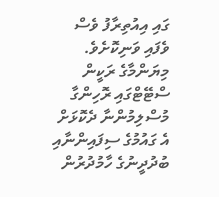ގައި އިއުތިރާފު ވެސް ވެފައި ވަނިކޮށެވެ.
މިޔަންމާގެ ރަކީން ސްޓޭޓްގައި ރޮހިންގާ މުސްލިމުންނާ ދެކޮޅަށް އެ ގައުމުގެ ސިފައިންނާއި ބުދުދީނުގެ ހާމުދުރުން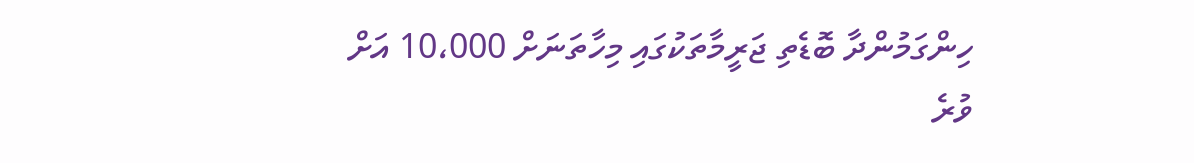ހިންގަމުންދާ ބޮޑެތި ޖަރީމާތަކުގައި މިހާތަނަށް 10،000 އަށް ވުރެ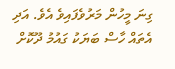ގިނަ މީހުން މަރުވެފައިވެ އެވެ. އަދި އެތައް ހާސް ބަޔަކު ގައުމު ދޫކޮށް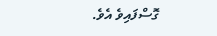ގޮސްފައިވެ އެވެ.